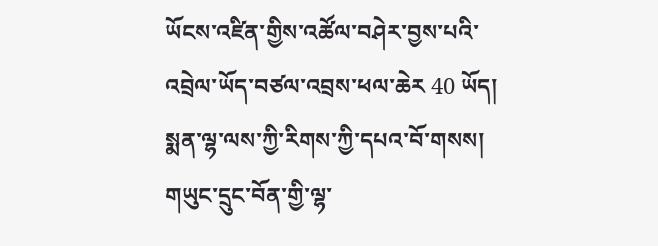ཡོངས་འཛིན་གྱིས་འཚོལ་བཤེར་བྱས་པའི་འབྲེལ་ཡོད་བཙལ་འབྲས་ཕལ་ཆེར 40 ཡོད།
སྨན་ལྷ་ལས་ཀྱི་རིགས་ཀྱི་དཔའ་བོ་གསས།
གཡུང་དྲུང་བོན་གྱི་ལྷ་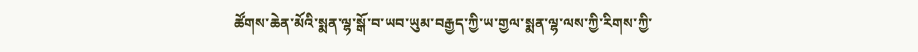ཚོགས་ཆེན་མོའི་སྨན་ལྷ་སྒོ་བ་ཡབ་ཡུམ་བརྒྱད་ཀྱི་ཡ་གྱལ་སྨན་ལྷ་ལས་ཀྱི་རིགས་ཀྱི་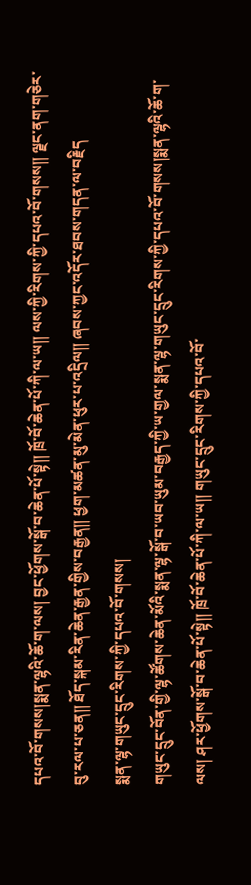དཔའ་བོ་གསས།སྨན་ལྷའི་ཆོ་ག་ལས། བྱང་ཕྱོགས་སྒོ་བ་ཆེན་པོ་སྟེ༎ ཁྲོ་བོ་ཆེན་པོ་ཀི་ལ་ཡ༎ ལས་ཀྱི་རིགས་ཀྱི་དཔའ་བོ་གསས༎ ལྗང་ནག་གཅེར་བུ་རལ་པ་ཅན༎ ཐོད་སྐམ་རིན་ཆེན་རྒྱན་གྱིས་བརྒྱན༎ ཕྱག་མཚན་མུ་མེན་ཕུར་པ་འདྲིལ༎ ཞབས་ཀྱང་འདོར་ཐབས་གདན་ལ་བརྗིད
སྨན་ལྷ་གཡུང་དྲུང་རིགས་ཀྱི་དཔའ་བོ་གསས།
གཡུང་དྲུང་བོན་གྱི་ལྷ་ཚོགས་ཆེན་མོའི་སྨན་ལྷ་སྒོ་བ་ཡབ་ཡུམ་བརྒྱད་ཀྱི་ཡ་གྱལ་སྨན་ལྷ་གཡུང་དྲུང་རིགས་ཀྱི་དཔའ་བོ་གསས།སྨན་ལྷའི་ཆོ་ག་ལས། ཤར་ཕྱོགས་སྒོ་བ་ཆེན་པོ་སྟེ༎ ཁྲོ་བོ་ཆེན་པོ་ཀི་ལ་ཡ༎ གཡུང་དྲུང་རིགས་ཀྱི་དཔའ་བོ་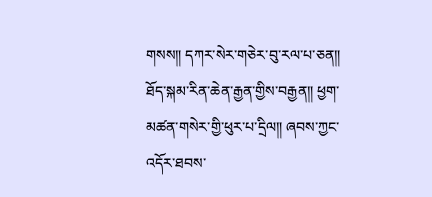གསས༎ དཀར་སེར་གཅེར་བུ་རལ་པ་ཅན༎ ཐོད་སྐམ་རིན་ཆེན་རྒྱན་གྱིས་བརྒྱན༎ ཕྱག་མཚན་གསེར་གྱི་ཕུར་པ་དྲིལ༎ ཞབས་ཀྱང་འདོར་ཐབས་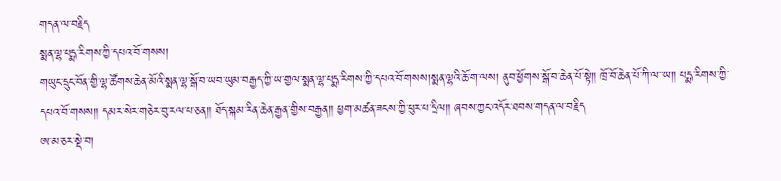གདན་ལ་བརྗིད
སྨན་ལྷ་པདྨ་རིགས་ཀྱི་དཔའ་བོ་གསས།
གཡུང་དྲུང་བོན་གྱི་ལྷ་ཚོགས་ཆེན་མོའི་སྨན་ལྷ་སྒོ་བ་ཡབ་ཡུམ་བརྒྱད་ཀྱི་ཡ་གྱལ་སྨན་ལྷ་པདྨ་རིགས་ཀྱི་དཔའ་བོ་གསས།སྨན་ལྷའི་ཆོ་ག་ལས། ནུབ་ཕྱོགས་སྒོ་བ་ཆེན་པོ་སྟེ༎ ཁྲོ་བོ་ཆེན་པོ་ཀི་ལ་་ཡ༎ པདྨ་རིགས་ཀྱི་དཔའ་བོ་གསས༎ དམར་སེར་གཅེར་བུ་རལ་པ་ཅན༎ ཐོད་སྐམ་རིན་ཆེན་རྒྱན་གྱིས་བརྒྱན༎ ཕྱག་མཚན་ཟངས་ཀྱི་ཕུར་པ་དྲིལ༎ ཞབས་ཀྱང་འདོར་ཐབས་གདན་ལ་བརྗིད
ཨ་མ་ཅར་སྡེ་བ།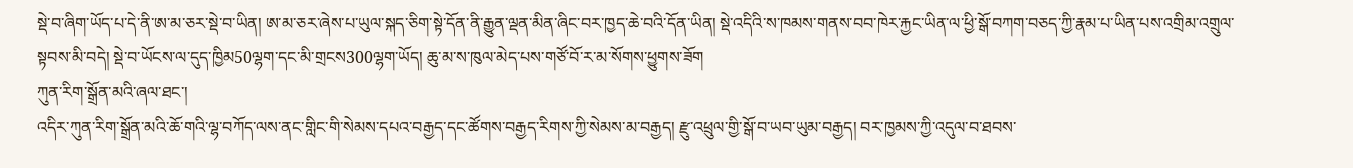སྡེ་བ་ཞིག་ཡོད་པ་དེ་ནི་ཨ་མ་ཅར་སྡེ་བ་ཡིན། ཨ་མ་ཅར་ཞེས་པ་ཡུལ་སྐད་ཅིག་སྟེ་དོན་ནི་རྒྱུན་ལྡན་མིན་ཞིང་བར་ཁྱད་ཆེ་བའི་དོན་ཡིན། སྡེ་འདིའི་ས་ཁམས་གནས་བབ་ཁེར་རྐྱང་ཡིན་ལ་ཕྱི་སྒོ་བཀག་བཅད་ཀྱི་རྣམ་པ་ཡིན་པས་འགྲིམ་འགྲུལ་སྟབས་མི་བདེ། སྡེ་བ་ཡོངས་ལ་དུད་ཁྱིམ50ལྷག་དང་མི་གྲངས300ལྷག་ཡོད། ཆུ་མ་ས་ཁུལ་མེད་པས་གཙོ་བོ་ར་མ་སོགས་ཕྱུགས་ཟོག
ཀུན་རིག་སྒྲོན་མའི་ཞལ་ཐང་།
འདིར་ཀུན་རིག་སྒྲོན་མའི་ཆོ་གའི་ལྷ་བཀོད་ལས་ནང་གླིང་གི་སེམས་དཔའ་བརྒྱད་དང་ཚོགས་བརྒྱད་རིགས་ཀྱི་སེམས་མ་བརྒྱད། རྫུ་འཕྲུལ་གྱི་སྒོ་བ་ཡབ་ཡུམ་བརྒྱད། བར་ཁྱམས་ཀྱི་འདུལ་བ་ཐབས་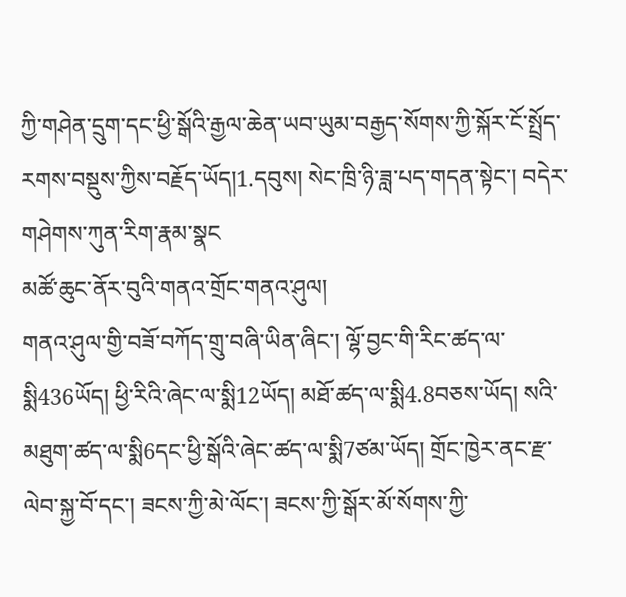ཀྱི་གཤེན་དྲུག་དང་ཕྱི་སྒོའི་རྒྱལ་ཆེན་ཡབ་ཡུམ་བརྒྱད་སོགས་ཀྱི་སྐོར་ངོ་སྤྲོད་རགས་བསྡུས་ཀྱིས་བརྗོད་ཡོད།1.དབུས། སེང་ཁྲི་ཉི་ཟླ་པད་གདན་སྟེང་། བདེར་གཤེགས་ཀུན་རིག་རྣམ་སྣང
མཚོ་ཆུང་ནོར་བུའི་གནའ་གྲོང་གནའ་ཤུལ།
གནའ་ཤུལ་གྱི་བཟོ་བཀོད་གྲུ་བཞི་ཡིན་ཞིང་། ལྷོ་བྱང་གི་རིང་ཚད་ལ་སྨི436ཡོད། ཕྱི་རིའི་ཞེང་ལ་སྨི12ཡོད། མཐོ་ཚད་ལ་སྨི4.8བཅས་ཡོད། སའི་མཐུག་ཚད་ལ་སྨི6དང་ཕྱི་སྒོའི་ཞེང་ཚད་ལ་སྨི7ཙམ་ཡོད། གྲོང་ཁྱེར་ནང་རྫ་ལེབ་སྐྱ་བོ་དང་། ཟངས་ཀྱི་མེ་ལོང་། ཟངས་ཀྱི་སྒོར་མོ་སོགས་ཀྱི་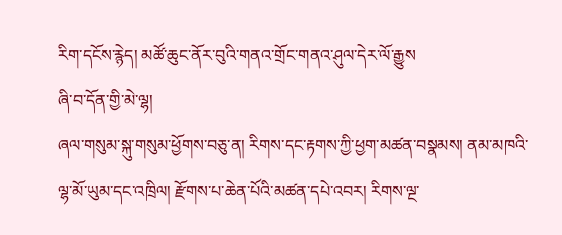རིག་དངོས་རྙེད། མཚོ་ཆུང་ནོར་བུའི་གནའ་གྲོང་གནའ་ཤུལ་དེར་ལོ་རྒྱུས
ཞི་བ་དོན་གྱི་མེ་ལྷ།
ཞལ་གསུམ་སྐུ་གསུམ་ཕྱོགས་བཅུ་ན། རིགས་དང་རྟགས་ཀྱི་ཕྱག་མཚན་བསྣམས། ནམ་མཁའི་ལྷ་མོ་ཡུམ་དང་འཁྲིལ། རྫོགས་པ་ཆེན་པོའི་མཚན་དཔེ་འབར། རིགས་ལྔ་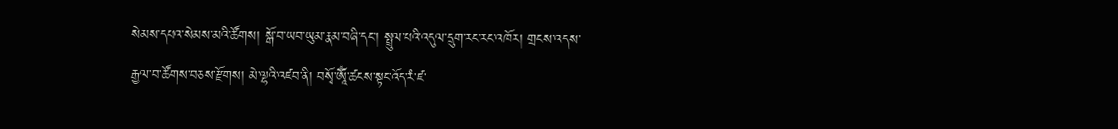སེམས་དཔའ་སེམས་མའི་ཚོགས། སྒོ་བ་ཡབ་ཡུམ་རྣམ་བཞི་དང་། སྤྲུལ་པའི་འདུལ་དྲུག་རང་རང་འཁོར། གྲངས་འདས་རྒྱལ་བ་ཚོགས་བཅས་རྫོགས། མེ་ལྷའི་འཛབ་ནི། བསྭོ་ཨཱོྃ་ཚངས་སྟང་འོད་རཾ་ཛ་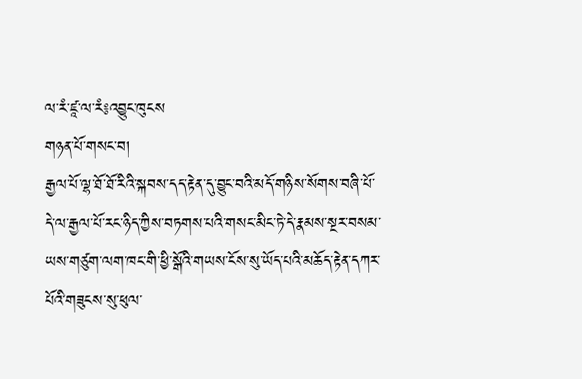ལ་རཾ་ཛཱ་ལ་རཾ༔འབྱུང་ཁུངས
གཉན་པོ་གསང་བ།
རྒྱལ་པོ་ལྷ་ཐོ་ཐོ་རིའི་སྐབས་དད་རྟེན་དུ་བྱུང་བའི་མདོ་གཉིས་སོགས་བཞི་པོ་དེ་ལ་རྒྱལ་པོ་རང་ཉིད་ཀྱིས་བཏགས་པའི་གསང་མིང་ཏེ་དེ་རྣམས་སྔར་བསམ་ཡས་གཙུག་ལག་ཁང་གི་ཕྱི་སྒོའི་གཡས་ངོས་སུ་ཡོད་པའི་མཆོད་རྟེན་དཀར་པོའི་གཟུངས་སུ་ཕུལ་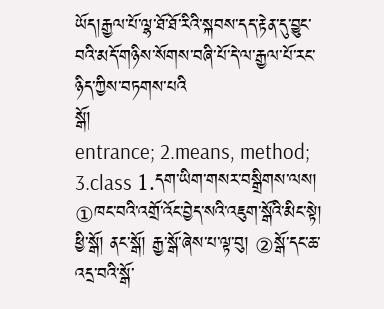ཡོད།རྒྱལ་པོ་ལྷ་ཐོ་ཐོ་རིའི་སྐབས་དད་རྟེན་དུ་བྱུང་བའི་མདོ་གཉིས་སོགས་བཞི་པོ་དེ་ལ་རྒྱལ་པོ་རང་ཉིད་ཀྱིས་བཏགས་པའི
སྒོ།
entrance; 2.means, method; 3.class 1.དག་ཡིག་གསར་བསྒྲིགས་ལས། ①ཁང་བའི་འགྲོ་འོང་བྱེད་སའི་འཇུག་སྒོའི་མིང་སྟེ། ཕྱི་སྒོ། ནང་སྒོ། རྒྱ་སྒོ་ཞེས་པ་ལྟ་བུ། ②སྒོ་དང་ཆ་འདྲ་བའི་སྒོ་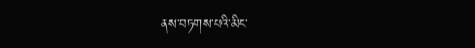ནས་བཏགས་པའི་མིང་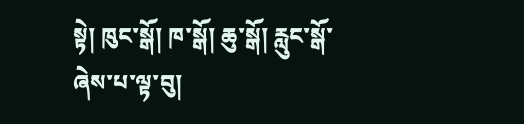སྟེ། ཁུང་སྒོ། ཁ་སྒོ། ཆུ་སྒོ། རླུང་སྒོ་ཞེས་པ་ལྟ་བུ།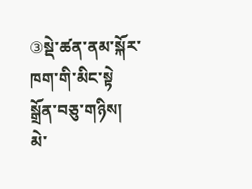③སྡེ་ཚན་ནམ་སྐོར་ཁག་གི་མིང་སྟེ
སྒྲོན་བཅུ་གཉིས།
མེ་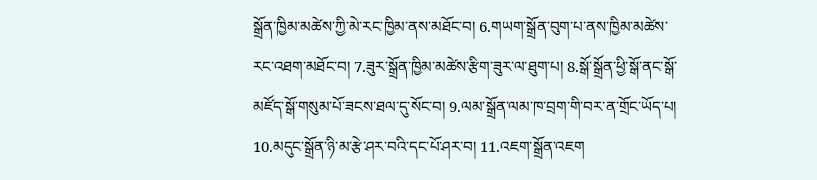སྒྲོན་ཁྱིམ་མཚེས་ཀྱི་མེ་རང་ཁྱིམ་ནས་མཐོང་བ། 6.གཡག་སྒྲོན་བུག་པ་ནས་ཁྱིམ་མཚེས་རང་འཐག་མཐོང་བ། 7.ཟུར་སྒྲོན་ཁྱིམ་མཚེས་རྩིག་ཟུར་ལ་ཐུག་པ། 8.སྒོ་སྒྲོན་ཕྱི་སྒོ་ནང་སྒོ་མཛོད་སྒོ་གསུམ་པོ་ཟངས་ཐལ་དུ་སོང་བ། 9.ལམ་སྒྲོན་ལམ་ཁ་བྲག་གི་བར་ན་གྲོང་ཡོད་པ། 10.མདུང་སྒྲོན་ཉི་མ་རྩེ་ཤར་བའི་དང་པོ་ཤར་བ། 11.འཇག་སྒྲོན་འཇག